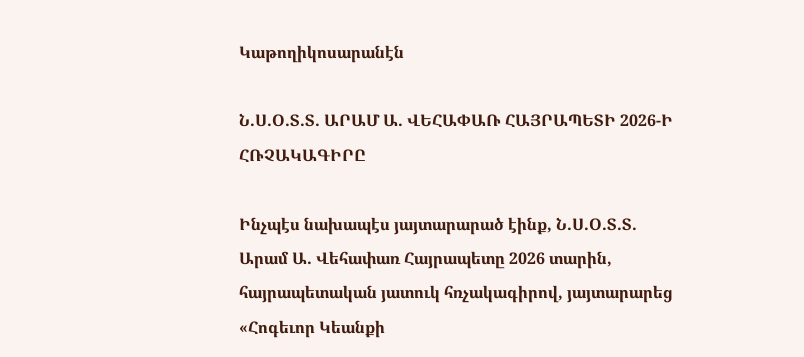Կաթողիկոսարանէն

Ն.Ս.Օ.Տ.Տ. ԱՐԱՄ Ա. ՎԵՀԱՓԱՌ ՀԱՅՐԱՊԵՏԻ 2026-Ի ՀՌՉԱԿԱԳԻՐԸ

Ինչպէս նախապէս յայտարարած էինք, Ն.Ս.Օ.Տ.Տ. Արամ Ա. Վեհափառ Հայրապետը 2026 տարին, հայրապետական յատուկ հռչակագիրով, յայտարարեց «Հոգեւոր Կեանքի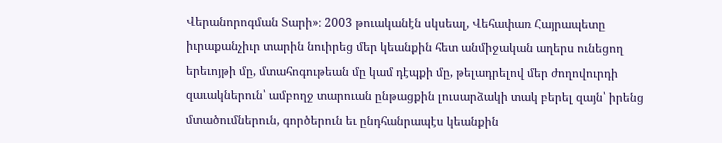Վերանորոգման Տարի»։ 2003 թուականէն սկսեալ, Վեհափառ Հայրապետը իւրաքանչիւր տարին նուիրեց մեր կեանքին հետ անմիջական աղերս ունեցող երեւոյթի մը, մտահոգութեան մը կամ դէպքի մը, թելադրելով մեր ժողովուրդի զաւակներուն՝ ամբողջ տարուան ընթացքին լուսարձակի տակ բերել զայն՝ իրենց մտածումներուն, գործերուն եւ ընդհանրապէս կեանքին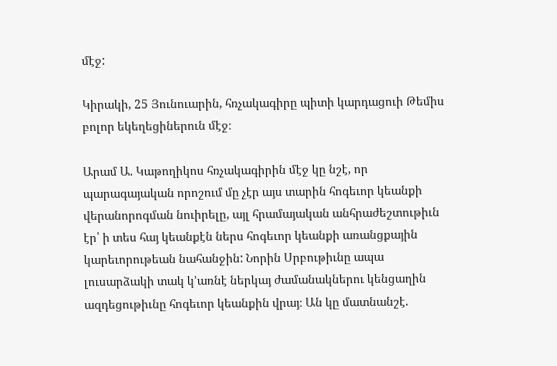մէջ:

Կիրակի, 25 Յունուարին, հռչակագիրը պիտի կարդացուի Թեմիս բոլոր եկեղեցիներուն մէջ։

Արամ Ա. Կաթողիկոս հռչակագիրին մէջ կը նշէ, որ պարագայական որոշում մը չէր այս տարին հոգեւոր կեանքի վերանորոգման նուիրելը, այլ հրամայական անհրաժեշտութիւն էր՝ ի տես հայ կեանքէն ներս հոգեւոր կեանքի առանցքային կարեւորութեան նահանջին: Նորին Սրբութիւնը ապա լուսարձակի տակ կ՚առնէ ներկայ ժամանակներու կենցաղին ազդեցութիւնը հոգեւոր կեանքին վրայ։ Ան կը մատնանշէ.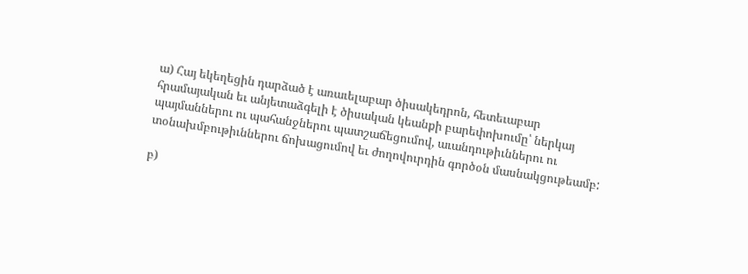ա) Հայ եկեղեցին դարձած է առաւելաբար ծիսակեդրոն, հետեւաբար հրամայական եւ անյետաձգելի է ծիսական կեանքի բարեփոխումը՝ ներկայ պայմաններու ու պահանջներու պատշաճեցումով, աւանդութիւններու ու տօնախմբութիւններու ճոխացումով եւ ժողովուրդին գործօն մասնակցութեամբ:

բ)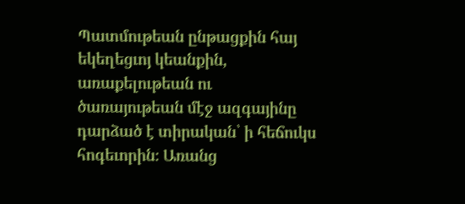Պատմութեան ընթացքին հայ եկեղեցւոյ կեանքին, առաքելութեան ու ծառայութեան մէջ ազգայինը դարձած է տիրական՝ ի հեճուկս հոգեւորին։ Առանց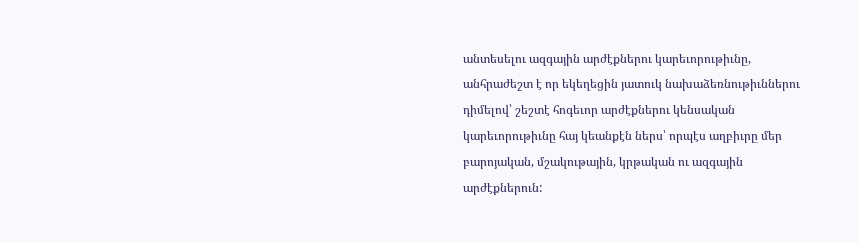անտեսելու ազգային արժէքներու կարեւորութիւնը, անհրաժեշտ է որ եկեղեցին յատուկ նախաձեռնութիւններու դիմելով՝ շեշտէ հոգեւոր արժէքներու կենսական կարեւորութիւնը հայ կեանքէն ներս՝ որպէս աղբիւրը մեր բարոյական, մշակութային, կրթական ու ազգային արժէքներուն: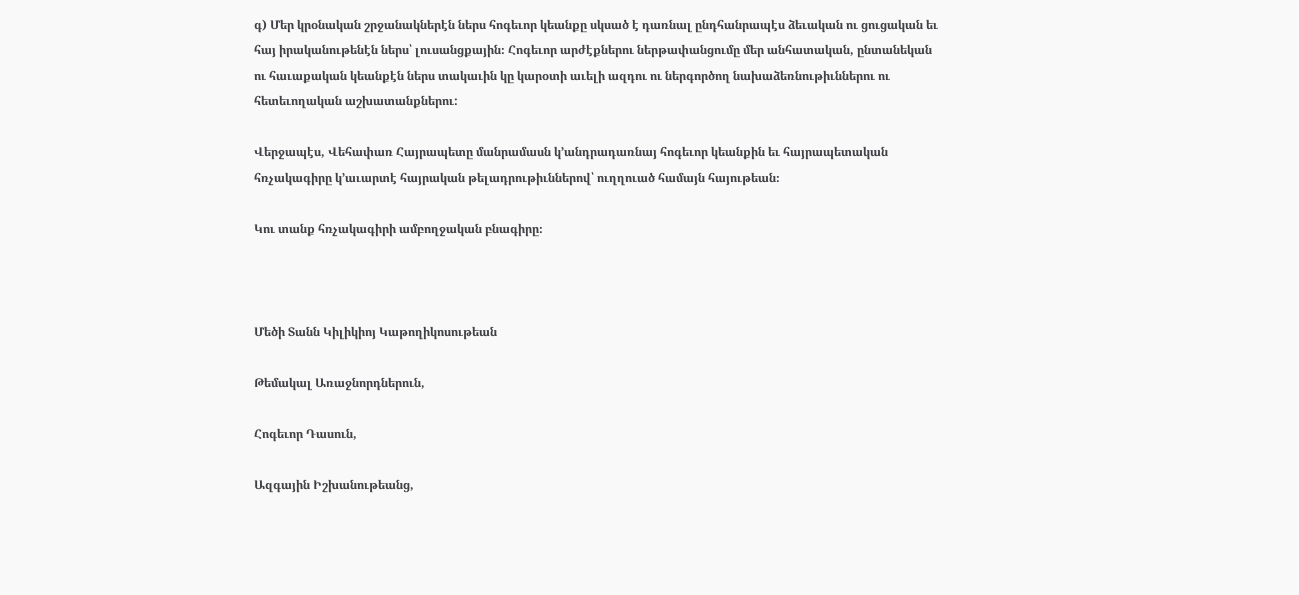գ) Մեր կրօնական շրջանակներէն ներս հոգեւոր կեանքը սկսած է դառնալ ընդհանրապէս ձեւական ու ցուցական եւ հայ իրականութենէն ներս՝ լուսանցքային։ Հոգեւոր արժէքներու ներթափանցումը մեր անհատական, ընտանեկան ու հաւաքական կեանքէն ներս տակաւին կը կարօտի աւելի ազդու ու ներգործող նախաձեռնութիւններու ու հետեւողական աշխատանքներու:

Վերջապէս, Վեհափառ Հայրապետը մանրամասն կ՚անդրադառնայ հոգեւոր կեանքին եւ հայրապետական հռչակագիրը կ՚աւարտէ հայրական թելադրութիւններով՝ ուղղուած համայն հայութեան։

Կու տանք հռչակագիրի ամբողջական բնագիրը։



Մեծի Տանն Կիլիկիոյ Կաթողիկոսութեան

Թեմակալ Առաջնորդներուն,

Հոգեւոր Դասուն,

Ազգային Իշխանութեանց,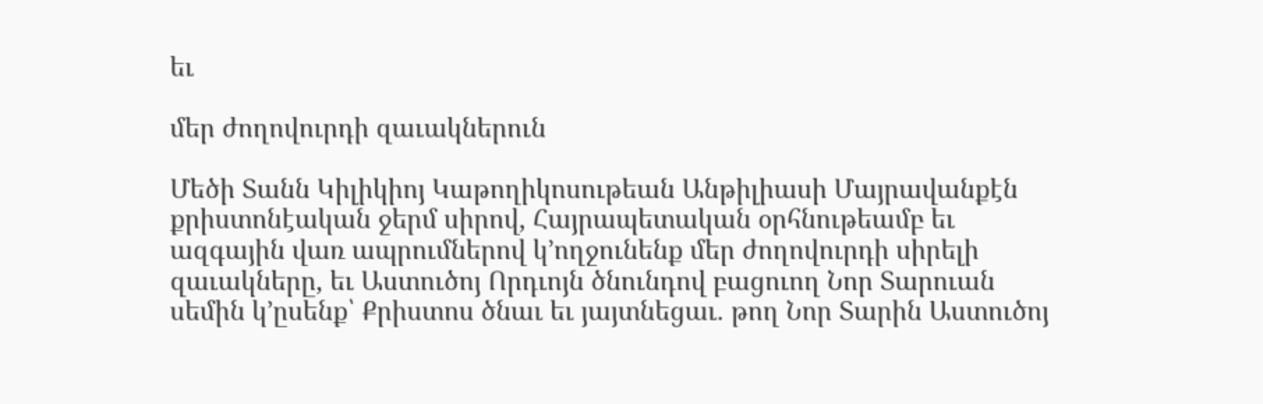եւ

մեր ժողովուրդի զաւակներուն

Մեծի Տանն Կիլիկիոյ Կաթողիկոսութեան Անթիլիասի Մայրավանքէն քրիստոնէական ջերմ սիրով, Հայրապետական օրհնութեամբ եւ ազգային վառ ապրումներով կ’ողջունենք մեր ժողովուրդի սիրելի զաւակները, եւ Աստուծոյ Որդւոյն ծնունդով բացուող Նոր Տարուան սեմին կ’ըսենք՝ Քրիստոս ծնաւ եւ յայտնեցաւ. թող Նոր Տարին Աստուծոյ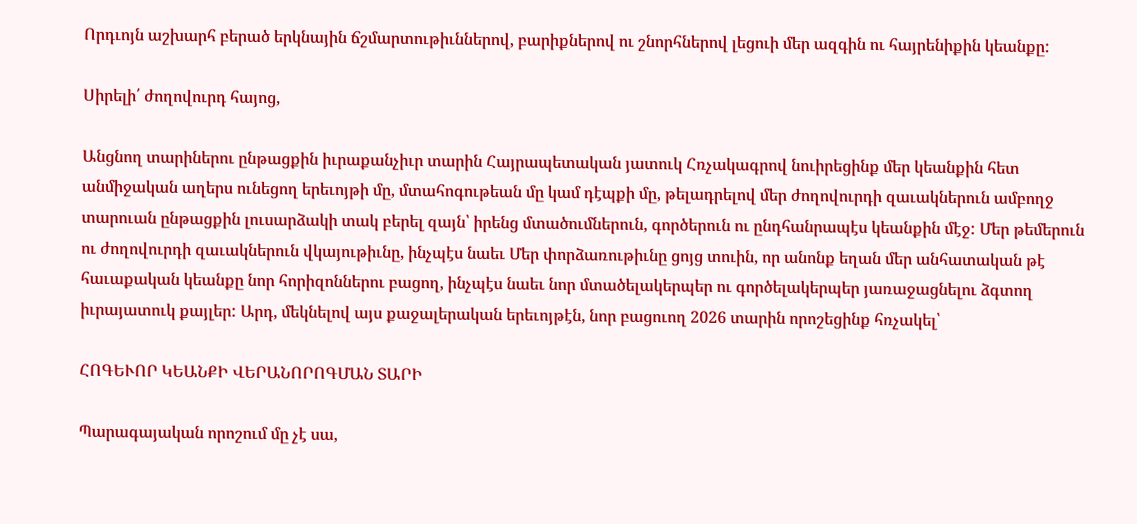Որդւոյն աշխարհ բերած երկնային ճշմարտութիւններով, բարիքներով ու շնորհներով լեցուի մեր ազգին ու հայրենիքին կեանքը:

Սիրելի՛ ժողովուրդ հայոց,

Անցնող տարիներու ընթացքին իւրաքանչիւր տարին Հայրապետական յատուկ Հռչակագրով նուիրեցինք մեր կեանքին հետ անմիջական աղերս ունեցող երեւոյթի մը, մտահոգութեան մը կամ դէպքի մը, թելադրելով մեր ժողովուրդի զաւակներուն ամբողջ տարուան ընթացքին լուսարձակի տակ բերել զայն՝ իրենց մտածումներուն, գործերուն ու ընդհանրապէս կեանքին մէջ: Մեր թեմերուն ու ժողովուրդի զաւակներուն վկայութիւնը, ինչպէս նաեւ Մեր փորձառութիւնը ցոյց տուին, որ անոնք եղան մեր անհատական թէ հաւաքական կեանքը նոր հորիզոններու բացող, ինչպէս նաեւ նոր մտածելակերպեր ու գործելակերպեր յառաջացնելու ձգտող իւրայատուկ քայլեր: Արդ, մեկնելով այս քաջալերական երեւոյթէն, նոր բացուող 2026 տարին որոշեցինք հռչակել՝

ՀՈԳԵՒՈՐ ԿԵԱՆՔԻ ՎԵՐԱՆՈՐՈԳՄԱՆ ՏԱՐԻ

Պարագայական որոշում մը չէ սա,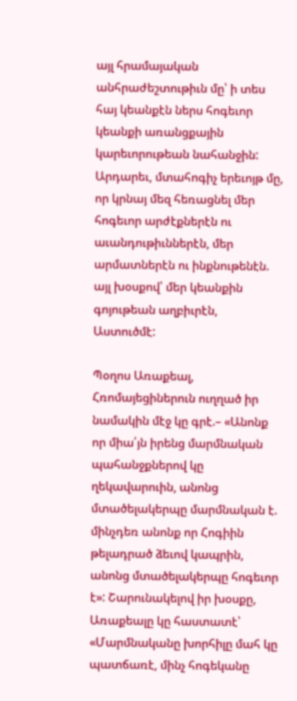այլ հրամայական անհրաժեշտութիւն մը՝ ի տես հայ կեանքէն ներս հոգեւոր կեանքի առանցքային կարեւորութեան նահանջին: Արդարեւ, մտահոգիչ երեւոյթ մը, որ կրնայ մեզ հեռացնել մեր հոգեւոր արժէքներէն ու աւանդութիւններէն, մեր արմատներէն ու ինքնութենէն. այլ խօսքով՝ մեր կեանքին գոյութեան աղբիւրէն, Աստուծմէ:

Պօղոս Առաքեալ, Հռոմայեցիներուն ուղղած իր նամակին մէջ կը գրէ.– «Անոնք որ միա՛յն իրենց մարմնական պահանջքներով կը ղեկավարուին, անոնց մտածելակերպը մարմնական է. մինչդեռ անոնք որ Հոգիին թելադրած ձեւով կապրին, անոնց մտածելակերպը հոգեւոր է»: Շարունակելով իր խօսքը, Առաքեալը կը հաստատէ՝ «Մարմնականը խորհիլը մահ կը պատճառէ, մինչ հոգեկանը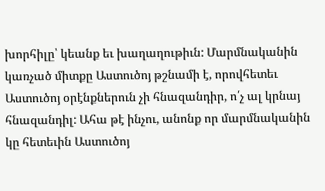խորհիլը՝ կեանք եւ խաղաղութիւն: Մարմնականին կառչած միտքը Աստուծոյ թշնամի է, որովհետեւ Աստուծոյ օրէնքներուն չի հնազանդիր, ո՛չ ալ կրնայ հնազանդիլ: Ահա թէ ինչու, անոնք որ մարմնականին կը հետեւին Աստուծոյ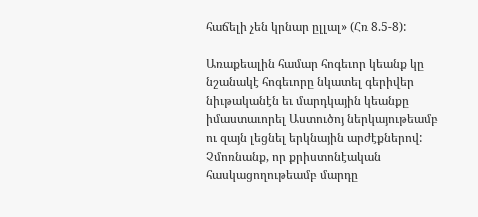հաճելի չեն կրնար ըլլալ» (Հռ 8.5-8):

Առաքեալին համար հոգեւոր կեանք կը նշանակէ հոգեւորը նկատել գերիվեր նիւթականէն եւ մարդկային կեանքը իմաստաւորել Աստուծոյ ներկայութեամբ ու զայն լեցնել երկնային արժէքներով: Չմոռնանք, որ քրիստոնէական հասկացողութեամբ մարդը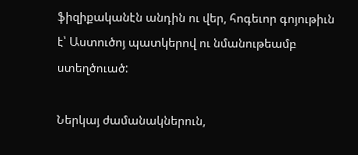ֆիզիքականէն անդին ու վեր, հոգեւոր գոյութիւն է՝ Աստուծոյ պատկերով ու նմանութեամբ ստեղծուած:

Ներկայ ժամանակներուն,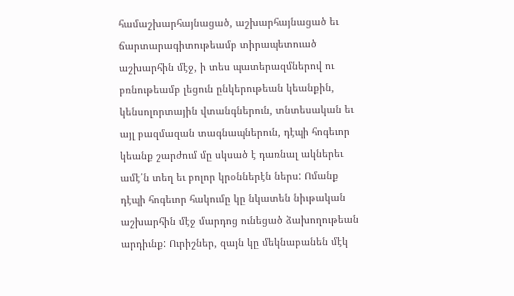համաշխարհայնացած, աշխարհայնացած եւ ճարտարագիտութեամբ տիրապետուած աշխարհին մէջ, ի տես պատերազմներով ու բռնութեամբ լեցուն ընկերութեան կեանքին, կենսոլորտային վտանգներուն, տնտեսական եւ այլ բազմազան տագնապներուն, դէպի հոգեւոր կեանք շարժում մը սկսած է դառնալ ակներեւ ամէ՛ն տեղ եւ բոլոր կրօններէն ներս: Ոմանք դէպի հոգեւոր հակումը կը նկատեն նիւթական աշխարհին մէջ մարդոց ունեցած ձախողութեան արդիւնք: Ուրիշներ, զայն կը մեկնաբանեն մէկ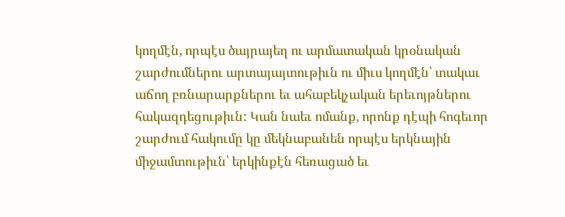կողմէն, որպէս ծայրայեղ ու արմատական կրօնական շարժումներու արտայայտութիւն ու միւս կողմէն՝ տակաւ աճող բռնարարքներու եւ ահաբեկչական երեւոյթներու հակազդեցութիւն: Կան նաեւ ոմանք, որոնք դէպի հոգեւոր շարժում հակումը կը մեկնաբանեն որպէս երկնային միջամտութիւն՝ երկինքէն հեռացած եւ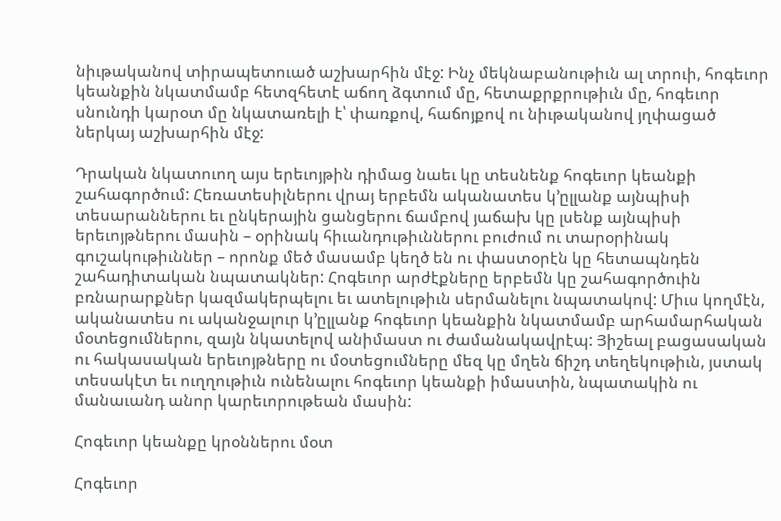նիւթականով տիրապետուած աշխարհին մէջ: Ինչ մեկնաբանութիւն ալ տրուի, հոգեւոր կեանքին նկատմամբ հետզհետէ աճող ձգտում մը, հետաքրքրութիւն մը, հոգեւոր սնունդի կարօտ մը նկատառելի է՝ փառքով, հաճոյքով ու նիւթականով յղփացած ներկայ աշխարհին մէջ:

Դրական նկատուող այս երեւոյթին դիմաց նաեւ կը տեսնենք հոգեւոր կեանքի շահագործում: Հեռատեսիլներու վրայ երբեմն ականատես կ’ըլլանք այնպիսի տեսարաններու եւ ընկերային ցանցերու ճամբով յաճախ կը լսենք այնպիսի երեւոյթներու մասին – օրինակ հիւանդութիւններու բուժում ու տարօրինակ գուշակութիւններ – որոնք մեծ մասամբ կեղծ են ու փաստօրէն կը հետապնդեն շահադիտական նպատակներ: Հոգեւոր արժէքները երբեմն կը շահագործուին բռնարարքներ կազմակերպելու եւ ատելութիւն սերմանելու նպատակով: Միւս կողմէն, ականատես ու ականջալուր կ’ըլլանք հոգեւոր կեանքին նկատմամբ արհամարհական մօտեցումներու, զայն նկատելով անիմաստ ու ժամանակավրէպ: Յիշեալ բացասական ու հակասական երեւոյթները ու մօտեցումները մեզ կը մղեն ճիշդ տեղեկութիւն, յստակ տեսակէտ եւ ուղղութիւն ունենալու հոգեւոր կեանքի իմաստին, նպատակին ու մանաւանդ անոր կարեւորութեան մասին:

Հոգեւոր կեանքը կրօններու մօտ

Հոգեւոր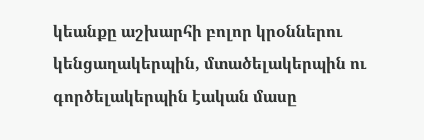կեանքը աշխարհի բոլոր կրօններու կենցաղակերպին, մտածելակերպին ու գործելակերպին էական մասը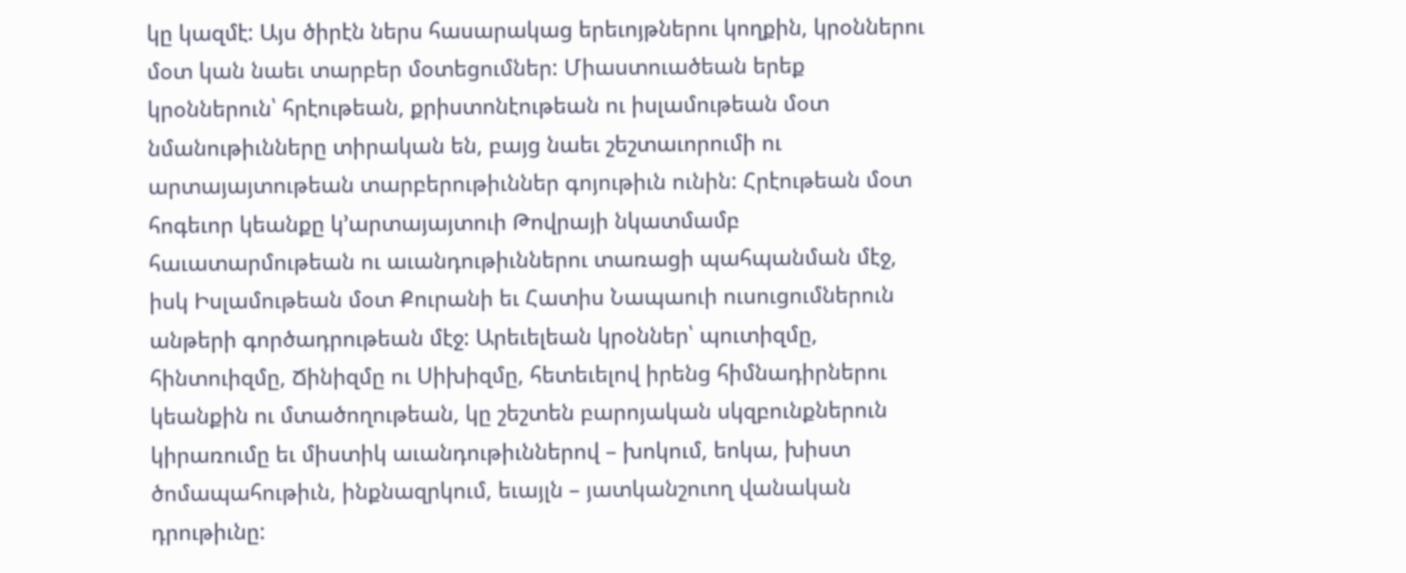կը կազմէ: Այս ծիրէն ներս հասարակաց երեւոյթներու կողքին, կրօններու մօտ կան նաեւ տարբեր մօտեցումներ: Միաստուածեան երեք կրօններուն՝ հրէութեան, քրիստոնէութեան ու իսլամութեան մօտ նմանութիւնները տիրական են, բայց նաեւ շեշտաւորումի ու արտայայտութեան տարբերութիւններ գոյութիւն ունին: Հրէութեան մօտ հոգեւոր կեանքը կ’արտայայտուի Թովրայի նկատմամբ հաւատարմութեան ու աւանդութիւններու տառացի պահպանման մէջ, իսկ Իսլամութեան մօտ Քուրանի եւ Հատիս Նապաուի ուսուցումներուն անթերի գործադրութեան մէջ: Արեւելեան կրօններ՝ պուտիզմը, հինտուիզմը, Ճինիզմը ու Սիխիզմը, հետեւելով իրենց հիմնադիրներու կեանքին ու մտածողութեան, կը շեշտեն բարոյական սկզբունքներուն կիրառումը եւ միստիկ աւանդութիւններով – խոկում, եոկա, խիստ ծոմապահութիւն, ինքնազրկում, եւայլն – յատկանշուող վանական դրութիւնը: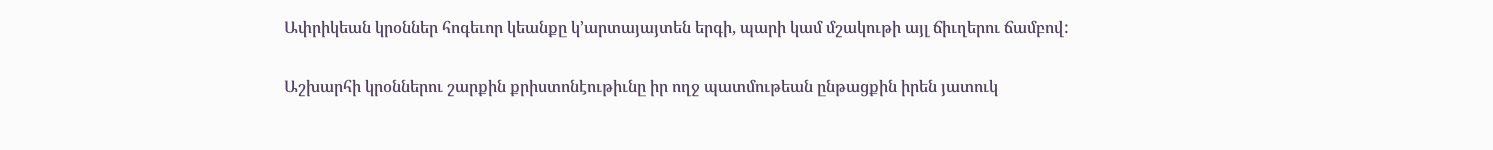Ափրիկեան կրօններ հոգեւոր կեանքը կ’արտայայտեն երգի, պարի կամ մշակութի այլ ճիւղերու ճամբով:

Աշխարհի կրօններու շարքին քրիստոնէութիւնը իր ողջ պատմութեան ընթացքին իրեն յատուկ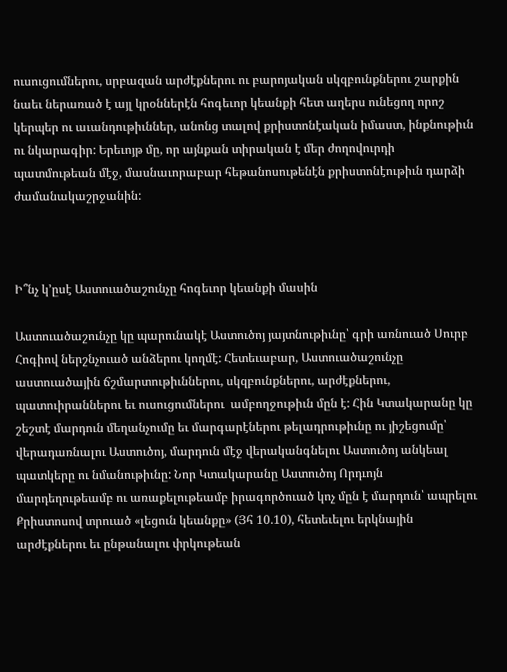ուսուցումներու, սրբազան արժէքներու ու բարոյական սկզբունքներու շարքին նաեւ ներառած է այլ կրօններէն հոգեւոր կեանքի հետ աղերս ունեցող որոշ կերպեր ու աւանդութիւններ, անոնց տալով քրիստոնէական իմաստ, ինքնութիւն ու նկարագիր: Երեւոյթ մը, որ այնքան տիրական է մեր ժողովուրդի պատմութեան մէջ, մասնաւորաբար հեթանոսութենէն քրիստոնէութիւն դարձի ժամանակաշրջանին:



Ի՞նչ կ’ըսէ Աստուածաշունչը հոգեւոր կեանքի մասին

Աստուածաշունչը կը պարունակէ Աստուծոյ յայտնութիւնը՝ գրի առնուած Սուրբ Հոգիով ներշնչուած անձերու կողմէ: Հետեւաբար, Աստուածաշունչը աստուածային ճշմարտութիւններու, սկզբունքներու, արժէքներու, պատուիրաններու եւ ուսուցումներու  ամբողջութիւն մըն է: Հին Կտակարանը կը շեշտէ մարդուն մեղանչումը եւ մարգարէներու թելադրութիւնը ու յիշեցումը՝ վերադառնալու Աստուծոյ, մարդուն մէջ վերականգնելու Աստուծոյ անկեալ պատկերը ու նմանութիւնը: Նոր Կտակարանը Աստուծոյ Որդւոյն մարդեղութեամբ ու առաքելութեամբ իրագործուած կոչ մըն է մարդուն՝ ապրելու Քրիստոսով տրուած «լեցուն կեանքը» (Յհ 10.10), հետեւելու երկնային արժէքներու եւ ընթանալու փրկութեան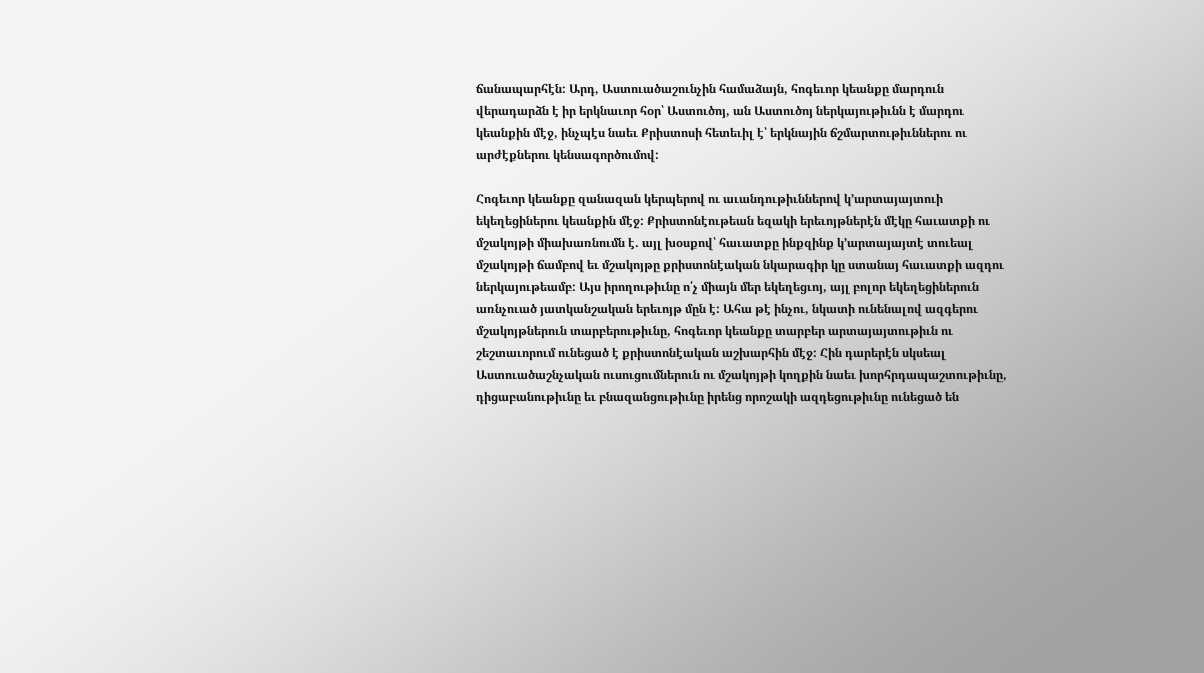ճանապարհէն: Արդ, Աստուածաշունչին համաձայն, հոգեւոր կեանքը մարդուն վերադարձն է իր երկնաւոր հօր՝ Աստուծոյ, ան Աստուծոյ ներկայութիւնն է մարդու կեանքին մէջ, ինչպէս նաեւ Քրիստոսի հետեւիլ է՝ երկնային ճշմարտութիւններու ու արժէքներու կենսագործումով:

Հոգեւոր կեանքը զանազան կերպերով ու աւանդութիւններով կ’արտայայտուի եկեղեցիներու կեանքին մէջ: Քրիստոնէութեան եզակի երեւոյթներէն մէկը հաւատքի ու մշակոյթի միախառնումն է. այլ խօսքով՝ հաւատքը ինքզինք կ’արտայայտէ տուեալ մշակոյթի ճամբով եւ մշակոյթը քրիստոնէական նկարագիր կը ստանայ հաւատքի ազդու ներկայութեամբ: Այս իրողութիւնը ո՛չ միայն մեր եկեղեցւոյ, այլ բոլոր եկեղեցիներուն առնչուած յատկանշական երեւոյթ մըն է: Ահա թէ ինչու, նկատի ունենալով ազգերու մշակոյթներուն տարբերութիւնը, հոգեւոր կեանքը տարբեր արտայայտութիւն ու շեշտաւորում ունեցած է քրիստոնէական աշխարհին մէջ: Հին դարերէն սկսեալ Աստուածաշնչական ուսուցումներուն ու մշակոյթի կողքին նաեւ խորհրդապաշտութիւնը, դիցաբանութիւնը եւ բնազանցութիւնը իրենց որոշակի ազդեցութիւնը ունեցած են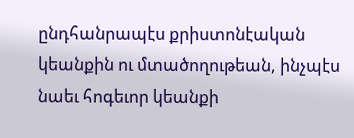ընդհանրապէս քրիստոնէական կեանքին ու մտածողութեան, ինչպէս նաեւ հոգեւոր կեանքի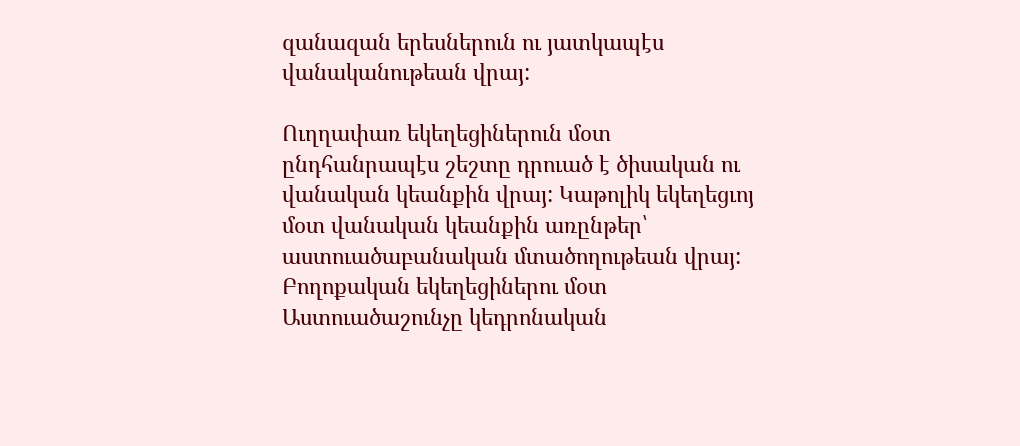զանազան երեսներուն ու յատկապէս վանականութեան վրայ:

Ուղղափառ եկեղեցիներուն մօտ ընդհանրապէս շեշտը դրուած է ծիսական ու վանական կեանքին վրայ: Կաթոլիկ եկեղեցւոյ մօտ վանական կեանքին առընթեր՝ աստուածաբանական մտածողութեան վրայ: Բողոքական եկեղեցիներու մօտ Աստուածաշունչը կեդրոնական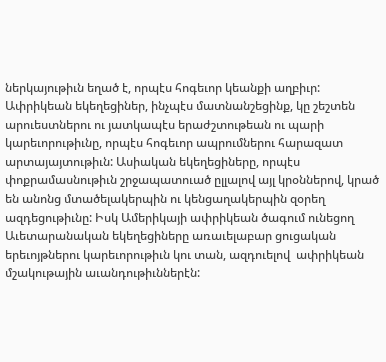ներկայութիւն եղած է, որպէս հոգեւոր կեանքի աղբիւր: Ափրիկեան եկեղեցիներ, ինչպէս մատնանշեցինք, կը շեշտեն արուեստներու ու յատկապէս երաժշտութեան ու պարի կարեւորութիւնը, որպէս հոգեւոր ապրումներու հարազատ արտայայտութիւն: Ասիական եկեղեցիները, որպէս փոքրամասնութիւն շրջապատուած ըլլալով այլ կրօններով, կրած են անոնց մտածելակերպին ու կենցաղակերպին զօրեղ ազդեցութիւնը: Իսկ Ամերիկայի ափրիկեան ծագում ունեցող Աւետարանական եկեղեցիները առաւելաբար ցուցական երեւոյթներու կարեւորութիւն կու տան, ազդուելով  ափրիկեան մշակութային աւանդութիւններէն: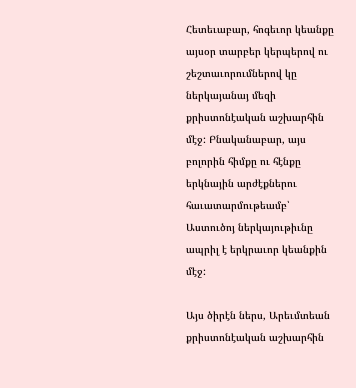Հետեւաբար, հոգեւոր կեանքը այսօր տարբեր կերպերով ու շեշտաւորումներով կը ներկայանայ մեզի քրիստոնէական աշխարհին մէջ: Բնականաբար, այս բոլորին հիմքը ու հէնքը երկնային արժէքներու հաւատարմութեամբ՝ Աստուծոյ ներկայութիւնը ապրիլ է երկրաւոր կեանքին մէջ:

Այս ծիրէն ներս, Արեւմտեան քրիստոնէական աշխարհին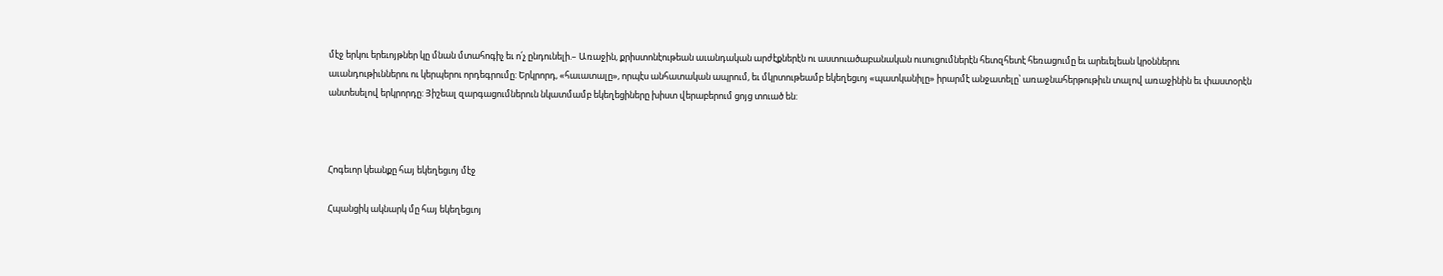մէջ երկու երեւոյթներ կը մնան մտահոգիչ եւ ո՛չ ընդունելի.– Առաջին, քրիստոնէութեան աւանդական արժէքներէն ու աստուածաբանական ուսուցումներէն հետզհետէ հեռացումը եւ արեւելեան կրօններու աւանդութիւններու ու կերպերու որդեգրումը: Երկրորդ, «հաւատալը», որպէս անհատական ապրում, եւ մկրտութեամբ եկեղեցւոյ «պատկանիլը» իրարմէ անջատելը՝ առաջնահերթութիւն տալով առաջինին եւ փաստօրէն անտեսելով երկրորդը: Յիշեալ զարգացումներուն նկատմամբ եկեղեցիները խիստ վերաբերում ցոյց տուած են:



Հոգեւոր կեանքը հայ եկեղեցւոյ մէջ

Հպանցիկ ակնարկ մը հայ եկեղեցւոյ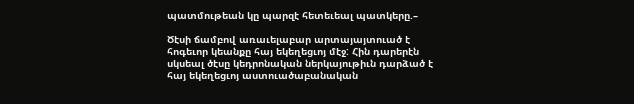պատմութեան կը պարզէ հետեւեալ պատկերը.–

Ծէսի ճամբով առաւելաբար արտայայտուած է հոգեւոր կեանքը հայ եկեղեցւոյ մէջ: Հին դարերէն սկսեալ ծէսը կեդրոնական ներկայութիւն դարձած է հայ եկեղեցւոյ աստուածաբանական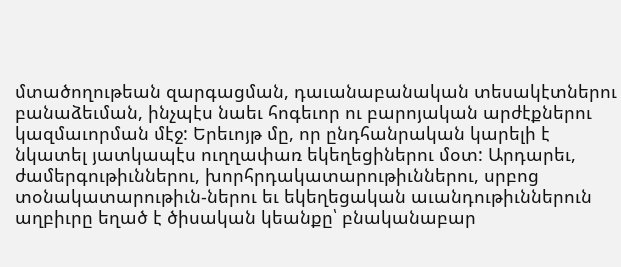մտածողութեան զարգացման, դաւանաբանական տեսակէտներու բանաձեւման, ինչպէս նաեւ հոգեւոր ու բարոյական արժէքներու կազմաւորման մէջ: Երեւոյթ մը, որ ընդհանրական կարելի է նկատել յատկապէս ուղղափառ եկեղեցիներու մօտ: Արդարեւ, ժամերգութիւններու, խորհրդակատարութիւններու, սրբոց տօնակատարութիւն-ներու եւ եկեղեցական աւանդութիւններուն աղբիւրը եղած է ծիսական կեանքը՝ բնականաբար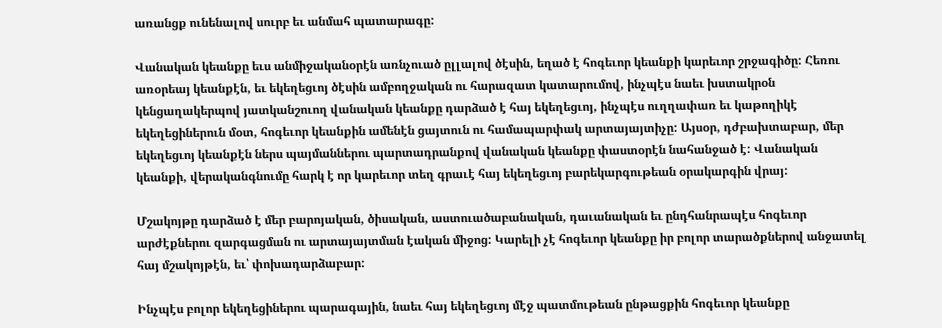առանցք ունենալով սուրբ եւ անմահ պատարագը:

Վանական կեանքը եւս անմիջականօրէն առնչուած ըլլալով ծէսին, եղած է հոգեւոր կեանքի կարեւոր շրջագիծը: Հեռու առօրեայ կեանքէն, եւ եկեղեցւոյ ծէսին ամբողջական ու հարազատ կատարումով, ինչպէս նաեւ խստակրօն կենցաղակերպով յատկանշուող վանական կեանքը դարձած է հայ եկեղեցւոյ, ինչպէս ուղղափառ եւ կաթողիկէ եկեղեցիներուն մօտ, հոգեւոր կեանքին ամենէն ցայտուն ու համապարփակ արտայայտիչը: Այսօր, դժբախտաբար, մեր եկեղեցւոյ կեանքէն ներս պայմաններու պարտադրանքով վանական կեանքը փաստօրէն նահանջած է: Վանական կեանքի, վերականգնումը հարկ է որ կարեւոր տեղ գրաւէ հայ եկեղեցւոյ բարեկարգութեան օրակարգին վրայ:

Մշակոյթը դարձած է մեր բարոյական, ծիսական, աստուածաբանական, դաւանական եւ ընդհանրապէս հոգեւոր արժէքներու զարգացման ու արտայայտման էական միջոց: Կարելի չէ հոգեւոր կեանքը իր բոլոր տարածքներով անջատել հայ մշակոյթէն, եւ՝ փոխադարձաբար:

Ինչպէս բոլոր եկեղեցիներու պարագային, նաեւ հայ եկեղեցւոյ մէջ պատմութեան ընթացքին հոգեւոր կեանքը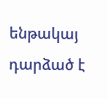ենթակայ դարձած է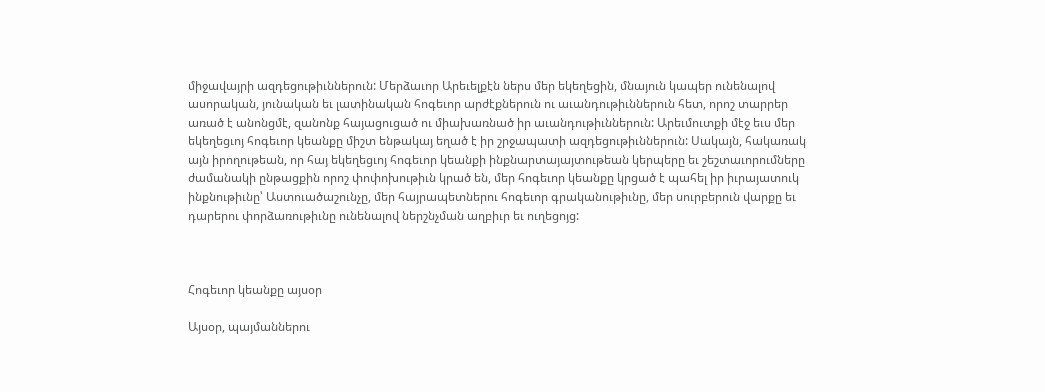միջավայրի ազդեցութիւններուն: Մերձաւոր Արեւելքէն ներս մեր եկեղեցին, մնայուն կապեր ունենալով ասորական, յունական եւ լատինական հոգեւոր արժէքներուն ու աւանդութիւններուն հետ, որոշ տարրեր առած է անոնցմէ, զանոնք հայացուցած ու միախառնած իր աւանդութիւններուն: Արեւմուտքի մէջ եւս մեր եկեղեցւոյ հոգեւոր կեանքը միշտ ենթակայ եղած է իր շրջապատի ազդեցութիւններուն: Սակայն, հակառակ այն իրողութեան, որ հայ եկեղեցւոյ հոգեւոր կեանքի ինքնարտայայտութեան կերպերը եւ շեշտաւորումները ժամանակի ընթացքին որոշ փոփոխութիւն կրած են, մեր հոգեւոր կեանքը կրցած է պահել իր իւրայատուկ ինքնութիւնը՝ Աստուածաշունչը, մեր հայրապետներու հոգեւոր գրականութիւնը, մեր սուրբերուն վարքը եւ դարերու փորձառութիւնը ունենալով ներշնչման աղբիւր եւ ուղեցոյց:



Հոգեւոր կեանքը այսօր

Այսօր, պայմաններու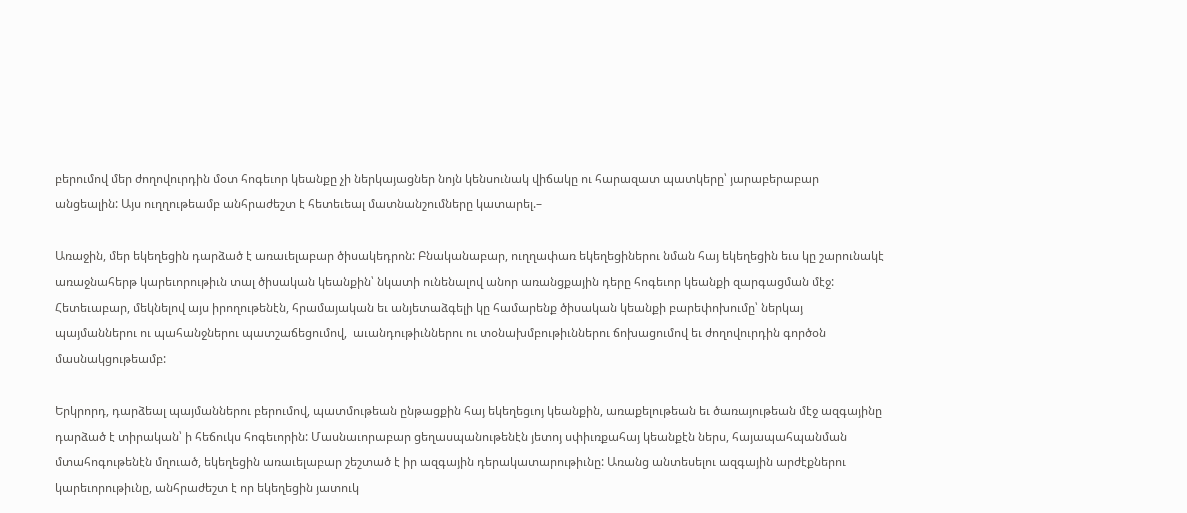բերումով մեր ժողովուրդին մօտ հոգեւոր կեանքը չի ներկայացներ նոյն կենսունակ վիճակը ու հարազատ պատկերը՝ յարաբերաբար անցեալին: Այս ուղղութեամբ անհրաժեշտ է հետեւեալ մատնանշումները կատարել.–

Առաջին, մեր եկեղեցին դարձած է առաւելաբար ծիսակեդրոն: Բնականաբար, ուղղափառ եկեղեցիներու նման հայ եկեղեցին եւս կը շարունակէ առաջնահերթ կարեւորութիւն տալ ծիսական կեանքին՝ նկատի ունենալով անոր առանցքային դերը հոգեւոր կեանքի զարգացման մէջ: Հետեւաբար, մեկնելով այս իրողութենէն, հրամայական եւ անյետաձգելի կը համարենք ծիսական կեանքի բարեփոխումը՝ ներկայ պայմաններու ու պահանջներու պատշաճեցումով,  աւանդութիւններու ու տօնախմբութիւններու ճոխացումով եւ ժողովուրդին գործօն մասնակցութեամբ:

Երկրորդ, դարձեալ պայմաններու բերումով, պատմութեան ընթացքին հայ եկեղեցւոյ կեանքին, առաքելութեան եւ ծառայութեան մէջ ազգայինը դարձած է տիրական՝ ի հեճուկս հոգեւորին: Մասնաւորաբար ցեղասպանութենէն յետոյ սփիւռքահայ կեանքէն ներս, հայապահպանման մտահոգութենէն մղուած, եկեղեցին առաւելաբար շեշտած է իր ազգային դերակատարութիւնը: Առանց անտեսելու ազգային արժէքներու կարեւորութիւնը, անհրաժեշտ է որ եկեղեցին յատուկ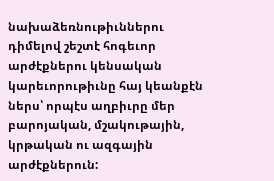նախաձեռնութիւններու դիմելով շեշտէ հոգեւոր արժէքներու կենսական կարեւորութիւնը հայ կեանքէն ներս՝ որպէս աղբիւրը մեր բարոյական, մշակութային, կրթական ու ազգային արժէքներուն: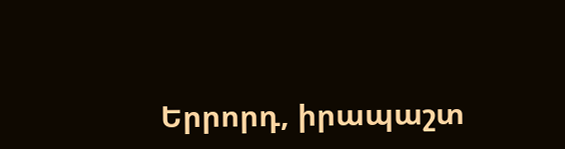Երրորդ, իրապաշտ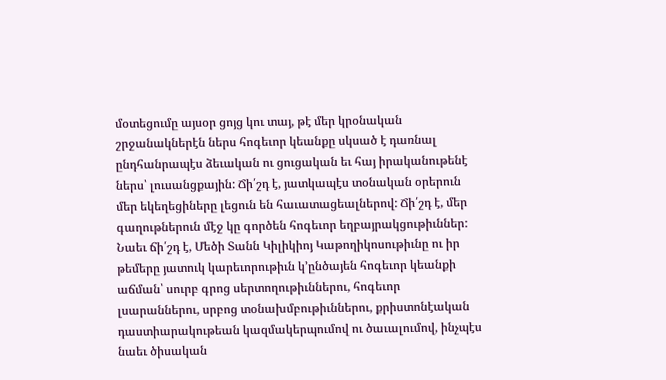մօտեցումը այսօր ցոյց կու տայ, թէ մեր կրօնական շրջանակներէն ներս հոգեւոր կեանքը սկսած է դառնալ ընդհանրապէս ձեւական ու ցուցական եւ հայ իրականութենէ ներս՝ լուսանցքային: Ճի՛շդ է, յատկապէս տօնական օրերուն մեր եկեղեցիները լեցուն են հաւատացեալներով: Ճի՛շդ է, մեր գաղութներուն մէջ կը գործեն հոգեւոր եղբայրակցութիւններ: Նաեւ ճի՛շդ է, Մեծի Տանն Կիլիկիոյ Կաթողիկոսութիւնը ու իր թեմերը յատուկ կարեւորութիւն կ’ընծայեն հոգեւոր կեանքի աճման՝ սուրբ գրոց սերտողութիւններու, հոգեւոր լսարաններու, սրբոց տօնախմբութիւններու, քրիստոնէական դաստիարակութեան կազմակերպումով ու ծաւալումով, ինչպէս նաեւ ծիսական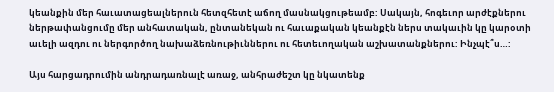կեանքին մեր հաւատացեալներուն հետզհետէ աճող մասնակցութեամբ: Սակայն, հոգեւոր արժէքներու ներթափանցումը մեր անհատական, ընտանեկան ու հաւաքական կեանքէն ներս տակաւին կը կարօտի աւելի ազդու ու ներգործող նախաձեռնութիւններու ու հետեւողական աշխատանքներու: Ինչպէ՞ս…:

Այս հարցադրումին անդրադառնալէ առաջ, անհրաժեշտ կը նկատենք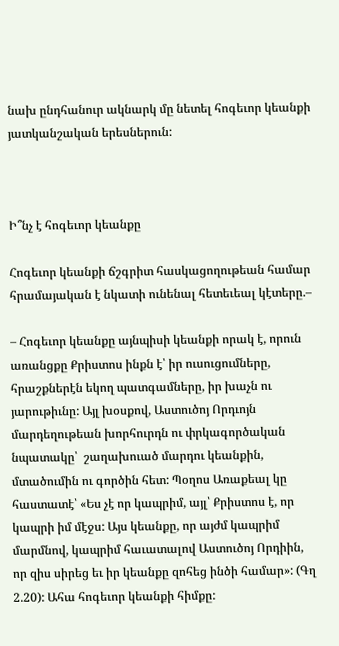նախ ընդհանուր ակնարկ մը նետել հոգեւոր կեանքի յատկանշական երեսներուն:



Ի՞նչ է հոգեւոր կեանքը

Հոգեւոր կեանքի ճշգրիտ հասկացողութեան համար հրամայական է նկատի ունենալ հետեւեալ կէտերը.–

– Հոգեւոր կեանքը այնպիսի կեանքի որակ է, որուն առանցքը Քրիստոս ինքն է՝ իր ուսուցումները, հրաշքներէն եկող պատգամները, իր խաչն ու յարութիւնը: Այլ խօսքով, Աստուծոյ Որդւոյն մարդեղութեան խորհուրդն ու փրկագործական նպատակը՝  շաղախուած մարդու կեանքին, մտածումին ու գործին հետ: Պօղոս Առաքեալ կը հաստատէ՝ «Ես չէ որ կապրիմ, այլ՝ Քրիստոս է, որ կապրի իմ մէջս: Այս կեանքը, որ այժմ կապրիմ մարմնով, կապրիմ հաւատալով Աստուծոյ Որդիին, որ զիս սիրեց եւ իր կեանքը զոհեց ինծի համար»: (Գղ 2.20): Ահա հոգեւոր կեանքի հիմքը: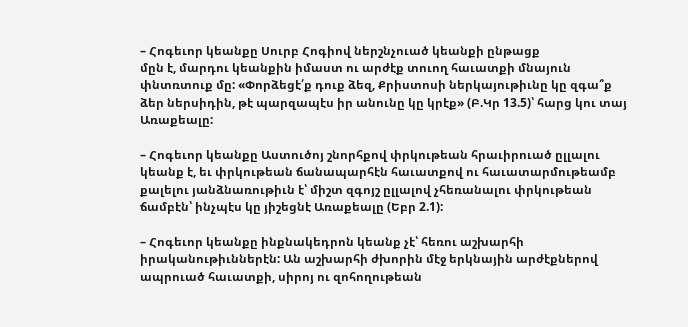– Հոգեւոր կեանքը Սուրբ Հոգիով ներշնչուած կեանքի ընթացք
մըն է, մարդու կեանքին իմաստ ու արժէք տուող հաւատքի մնայուն փնտռտուք մը: «Փորձեցէ՛ք դուք ձեզ, Քրիստոսի ներկայութիւնը կը զգա՞ք ձեր ներսիդին, թէ պարզապէս իր անունը կը կրէք» (Բ.Կր 13.5)՝ հարց կու տայ Առաքեալը:

– Հոգեւոր կեանքը Աստուծոյ շնորհքով փրկութեան հրաւիրուած ըլլալու կեանք է, եւ փրկութեան ճանապարհէն հաւատքով ու հաւատարմութեամբ քալելու յանձնառութիւն է՝ միշտ զգոյշ ըլլալով չհեռանալու փրկութեան ճամբէն՝ ինչպէս կը յիշեցնէ Առաքեալը (Եբր 2.1):

– Հոգեւոր կեանքը ինքնակեդրոն կեանք չէ՝ հեռու աշխարհի իրականութիւններէն: Ան աշխարհի ժխորին մէջ երկնային արժէքներով ապրուած հաւատքի, սիրոյ ու զոհողութեան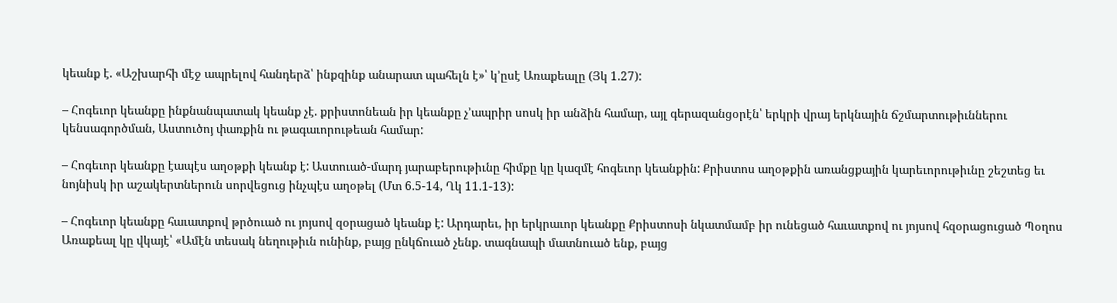կեանք է. «Աշխարհի մէջ ապրելով հանդերձ՝ ինքզինք անարատ պահելն է»՝ կ’ըսէ Առաքեալը (Յկ 1.27):

– Հոգեւոր կեանքը ինքնանպատակ կեանք չէ. քրիստոնեան իր կեանքը չ’ապրիր սոսկ իր անձին համար, այլ գերազանցօրէն՝ երկրի վրայ երկնային ճշմարտութիւններու կենսագործման, Աստուծոյ փառքին ու թագաւորութեան համար:

– Հոգեւոր կեանքը էապէս աղօթքի կեանք է: Աստուած-մարդ յարաբերութիւնը հիմքը կը կազմէ հոգեւոր կեանքին: Քրիստոս աղօթքին առանցքային կարեւորութիւնը շեշտեց եւ նոյնիսկ իր աշակերտներուն սորվեցուց ինչպէս աղօթել (Մտ 6.5-14, Ղկ 11.1-13):

– Հոգեւոր կեանքը հաւատքով թրծուած ու յոյսով զօրացած կեանք է: Արդարեւ, իր երկրաւոր կեանքը Քրիստոսի նկատմամբ իր ունեցած հաւատքով ու յոյսով հզօրացուցած Պօղոս Առաքեալ կը վկայէ՝ «Ամէն տեսակ նեղութիւն ունինք, բայց ընկճուած չենք. տագնապի մատնուած ենք, բայց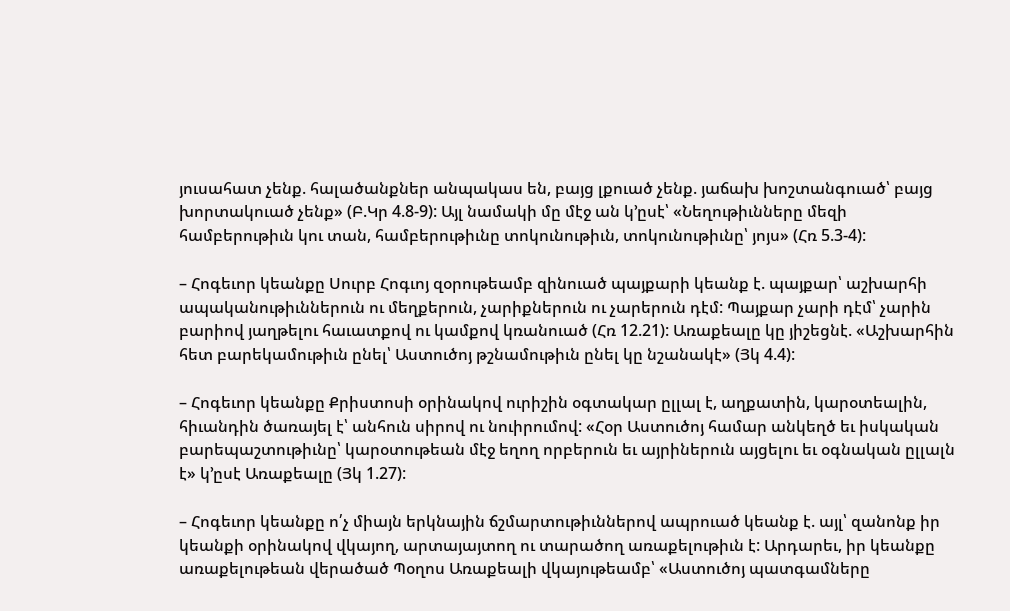յուսահատ չենք. հալածանքներ անպակաս են, բայց լքուած չենք. յաճախ խոշտանգուած՝ բայց խորտակուած չենք» (Բ.Կր 4.8-9): Այլ նամակի մը մէջ ան կ’ըսէ՝ «Նեղութիւնները մեզի համբերութիւն կու տան, համբերութիւնը տոկունութիւն, տոկունութիւնը՝ յոյս» (Հռ 5.3-4):

– Հոգեւոր կեանքը Սուրբ Հոգւոյ զօրութեամբ զինուած պայքարի կեանք է. պայքար՝ աշխարհի ապականութիւններուն ու մեղքերուն, չարիքներուն ու չարերուն դէմ: Պայքար չարի դէմ՝ չարին բարիով յաղթելու հաւատքով ու կամքով կռանուած (Հռ 12.21): Առաքեալը կը յիշեցնէ. «Աշխարհին հետ բարեկամութիւն ընել՝ Աստուծոյ թշնամութիւն ընել կը նշանակէ» (Յկ 4.4):

– Հոգեւոր կեանքը Քրիստոսի օրինակով ուրիշին օգտակար ըլլալ է, աղքատին, կարօտեալին, հիւանդին ծառայել է՝ անհուն սիրով ու նուիրումով: «Հօր Աստուծոյ համար անկեղծ եւ իսկական բարեպաշտութիւնը՝ կարօտութեան մէջ եղող որբերուն եւ այրիներուն այցելու եւ օգնական ըլլալն է» կ’ըսէ Առաքեալը (Յկ 1.27):

– Հոգեւոր կեանքը ո՛չ միայն երկնային ճշմարտութիւններով ապրուած կեանք է. այլ՝ զանոնք իր կեանքի օրինակով վկայող, արտայայտող ու տարածող առաքելութիւն է: Արդարեւ, իր կեանքը առաքելութեան վերածած Պօղոս Առաքեալի վկայութեամբ՝ «Աստուծոյ պատգամները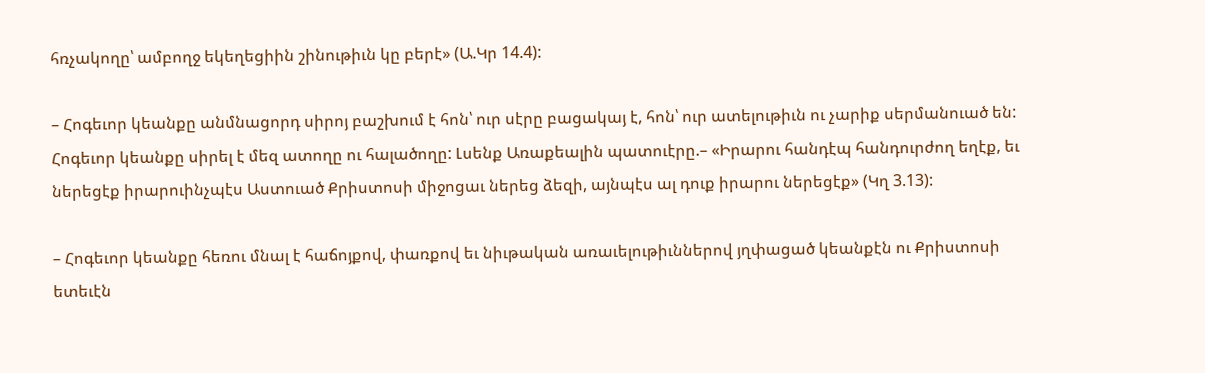հռչակողը՝ ամբողջ եկեղեցիին շինութիւն կը բերէ» (Ա.Կր 14.4):

– Հոգեւոր կեանքը անմնացորդ սիրոյ բաշխում է հոն՝ ուր սէրը բացակայ է, հոն՝ ուր ատելութիւն ու չարիք սերմանուած են: Հոգեւոր կեանքը սիրել է մեզ ատողը ու հալածողը: Լսենք Առաքեալին պատուէրը.– «Իրարու հանդէպ հանդուրժող եղէք, եւ ներեցէք իրարուինչպէս Աստուած Քրիստոսի միջոցաւ ներեց ձեզի, այնպէս ալ դուք իրարու ներեցէք» (Կղ 3.13):

– Հոգեւոր կեանքը հեռու մնալ է հաճոյքով, փառքով եւ նիւթական առաւելութիւններով յղփացած կեանքէն ու Քրիստոսի ետեւէն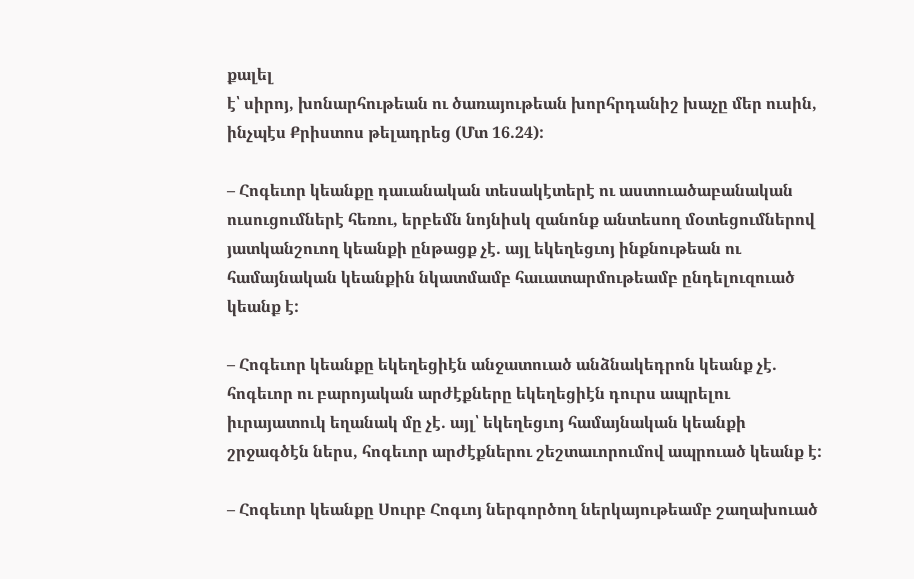քալել
է՝ սիրոյ, խոնարհութեան ու ծառայութեան խորհրդանիշ խաչը մեր ուսին, ինչպէս Քրիստոս թելադրեց (Մտ 16.24):

– Հոգեւոր կեանքը դաւանական տեսակէտերէ ու աստուածաբանական ուսուցումներէ հեռու, երբեմն նոյնիսկ զանոնք անտեսող մօտեցումներով յատկանշուող կեանքի ընթացք չէ. այլ եկեղեցւոյ ինքնութեան ու համայնական կեանքին նկատմամբ հաւատարմութեամբ ընդելուզուած կեանք է:

– Հոգեւոր կեանքը եկեղեցիէն անջատուած անձնակեդրոն կեանք չէ. հոգեւոր ու բարոյական արժէքները եկեղեցիէն դուրս ապրելու իւրայատուկ եղանակ մը չէ. այլ՝ եկեղեցւոյ համայնական կեանքի շրջագծէն ներս, հոգեւոր արժէքներու շեշտաւորումով ապրուած կեանք է:

– Հոգեւոր կեանքը Սուրբ Հոգւոյ ներգործող ներկայութեամբ շաղախուած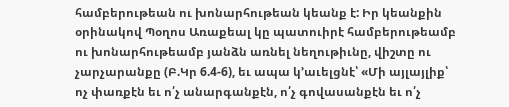համբերութեան ու խոնարհութեան կեանք է: Իր կեանքին օրինակով Պօղոս Առաքեալ կը պատուիրէ համբերութեամբ ու խոնարհութեամբ յանձն առնել նեղութիւնը, վիշտը ու չարչարանքը (Բ.Կր 6.4-6), եւ ապա կ’աւելցնէ՝ «Մի այլայլիք՝ ոչ փառքէն եւ ո՛չ անարգանքէն, ո՛չ գովասանքէն եւ ո՛չ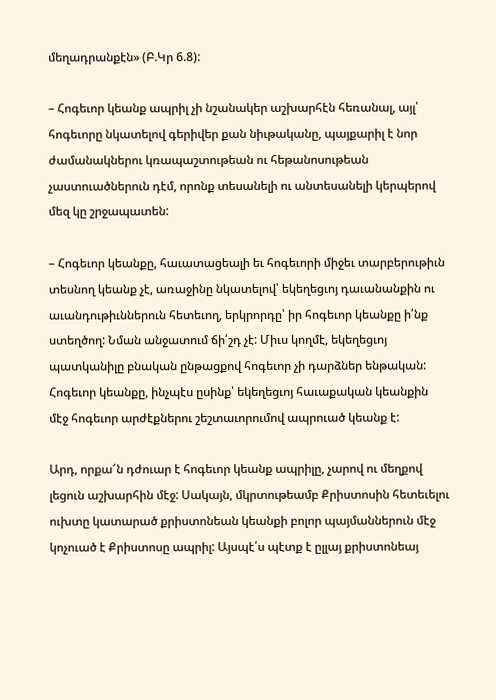մեղադրանքէն» (Բ.Կր 6.8):

– Հոգեւոր կեանք ապրիլ չի նշանակեր աշխարհէն հեռանալ, այլ՝ հոգեւորը նկատելով գերիվեր քան նիւթականը, պայքարիլ է նոր ժամանակներու կռապաշտութեան ու հեթանոսութեան չաստուածներուն դէմ, որոնք տեսանելի ու անտեսանելի կերպերով մեզ կը շրջապատեն:

– Հոգեւոր կեանքը, հաւատացեալի եւ հոգեւորի միջեւ տարբերութիւն տեսնող կեանք չէ, առաջինը նկատելով՝ եկեղեցւոյ դաւանանքին ու աւանդութիւններուն հետեւող, երկրորդը՝ իր հոգեւոր կեանքը ի՛նք ստեղծող: Նման անջատում ճի՛շդ չէ: Միւս կողմէ, եկեղեցւոյ պատկանիլը բնական ընթացքով հոգեւոր չի դարձներ ենթական: Հոգեւոր կեանքը, ինչպէս ըսինք՝ եկեղեցւոյ հաւաքական կեանքին մէջ հոգեւոր արժէքներու շեշտաւորումով ապրուած կեանք է:

Արդ, որքա՜ն դժուար է հոգեւոր կեանք ապրիլը, չարով ու մեղքով լեցուն աշխարհին մէջ: Սակայն, մկրտութեամբ Քրիստոսին հետեւելու ուխտը կատարած քրիստոնեան կեանքի բոլոր պայմաններուն մէջ կոչուած է Քրիստոսը ապրիլ: Այսպէ՛ս պէտք է ըլլայ քրիստոնեայ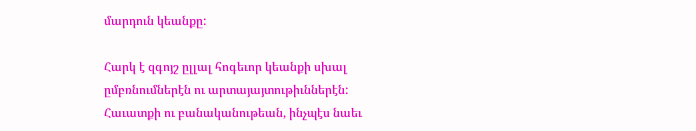մարդուն կեանքը:

Հարկ է զգոյշ ըլլալ հոգեւոր կեանքի սխալ ըմբռնումներէն ու արտայայտութիւններէն: Հաւատքի ու բանականութեան, ինչպէս նաեւ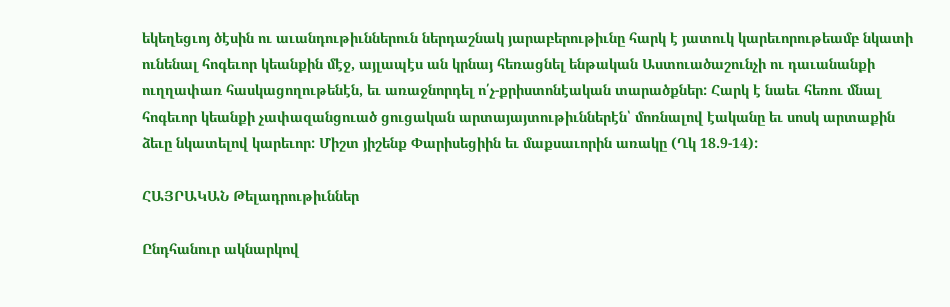եկեղեցւոյ ծէսին ու աւանդութիւններուն ներդաշնակ յարաբերութիւնը հարկ է յատուկ կարեւորութեամբ նկատի ունենալ հոգեւոր կեանքին մէջ, այլապէս ան կրնայ հեռացնել ենթական Աստուածաշունչի ու դաւանանքի ուղղափառ հասկացողութենէն, եւ առաջնորդել ո՛չ-քրիստոնէական տարածքներ: Հարկ է նաեւ հեռու մնալ հոգեւոր կեանքի չափազանցուած ցուցական արտայայտութիւններէն՝ մոռնալով էականը եւ սոսկ արտաքին ձեւը նկատելով կարեւոր: Միշտ յիշենք Փարիսեցիին եւ մաքսաւորին առակը (Ղկ 18.9-14):

ՀԱՅՐԱԿԱՆ Թելադրութիւններ

Ընդհանուր ակնարկով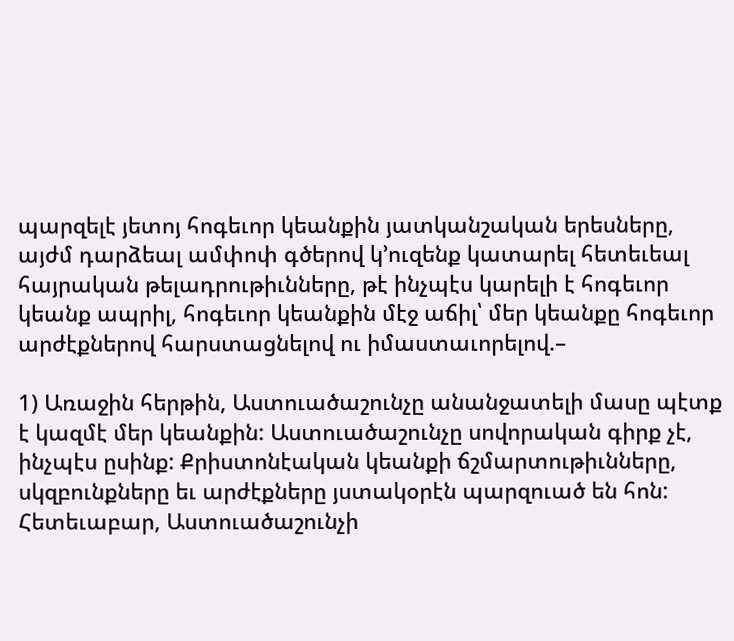պարզելէ յետոյ հոգեւոր կեանքին յատկանշական երեսները, այժմ դարձեալ ամփոփ գծերով կ’ուզենք կատարել հետեւեալ հայրական թելադրութիւնները, թէ ինչպէս կարելի է հոգեւոր կեանք ապրիլ, հոգեւոր կեանքին մէջ աճիլ՝ մեր կեանքը հոգեւոր արժէքներով հարստացնելով ու իմաստաւորելով.–

1) Առաջին հերթին, Աստուածաշունչը անանջատելի մասը պէտք է կազմէ մեր կեանքին: Աստուածաշունչը սովորական գիրք չէ, ինչպէս ըսինք: Քրիստոնէական կեանքի ճշմարտութիւնները, սկզբունքները եւ արժէքները յստակօրէն պարզուած են հոն: Հետեւաբար, Աստուածաշունչի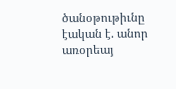ծանօթութիւնը էական է. անոր առօրեայ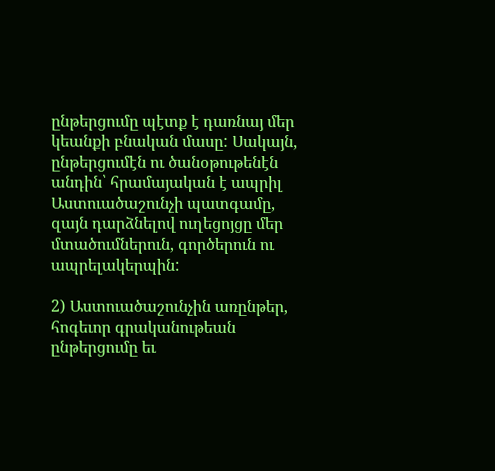ընթերցումը պէտք է դառնայ մեր կեանքի բնական մասը: Սակայն, ընթերցումէն ու ծանօթութենէն անդին՝ հրամայական է ապրիլ Աստուածաշունչի պատգամը, զայն դարձնելով ուղեցոյցը մեր մտածումներուն, գործերուն ու ապրելակերպին:

2) Աստուածաշունչին առընթեր, հոգեւոր գրականութեան ընթերցումը եւ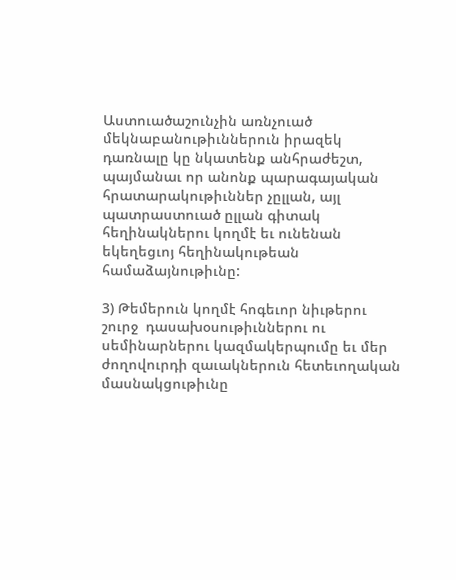Աստուածաշունչին առնչուած մեկնաբանութիւններուն իրազեկ դառնալը կը նկատենք անհրաժեշտ, պայմանաւ որ անոնք պարագայական հրատարակութիւններ չըլլան, այլ պատրաստուած ըլլան գիտակ հեղինակներու կողմէ եւ ունենան եկեղեցւոյ հեղինակութեան համաձայնութիւնը:

3) Թեմերուն կողմէ հոգեւոր նիւթերու շուրջ  դասախօսութիւններու ու սեմինարներու կազմակերպումը եւ մեր ժողովուրդի զաւակներուն հետեւողական մասնակցութիւնը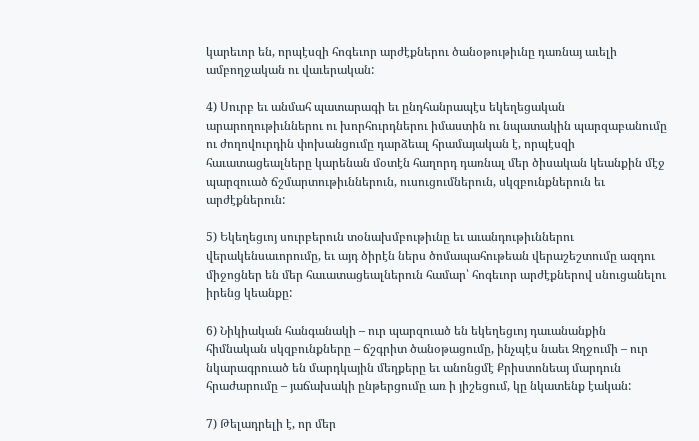կարեւոր են, որպէսզի հոգեւոր արժէքներու ծանօթութիւնը դառնայ աւելի ամբողջական ու վաւերական:

4) Սուրբ եւ անմահ պատարագի եւ ընդհանրապէս եկեղեցական արարողութիւններու ու խորհուրդներու իմաստին ու նպատակին պարզաբանումը ու ժողովուրդին փոխանցումը դարձեալ հրամայական է, որպէսզի հաւատացեալները կարենան մօտէն հաղորդ դառնալ մեր ծիսական կեանքին մէջ պարզուած ճշմարտութիւններուն, ուսուցումներուն, սկզբունքներուն եւ արժէքներուն:

5) Եկեղեցւոյ սուրբերուն տօնախմբութիւնը եւ աւանդութիւններու վերակենսաւորումը, եւ այդ ծիրէն ներս ծոմապահութեան վերաշեշտումը ազդու միջոցներ են մեր հաւատացեալներուն համար՝ հոգեւոր արժէքներով սնուցանելու իրենց կեանքը:

6) Նիկիական հանգանակի – ուր պարզուած են եկեղեցւոյ դաւանանքին հիմնական սկզբունքները – ճշգրիտ ծանօթացումը, ինչպէս նաեւ Զղջումի – ուր նկարագրուած են մարդկային մեղքերը եւ անոնցմէ Քրիստոնեայ մարդուն հրաժարումը – յաճախակի ընթերցումը առ ի յիշեցում, կը նկատենք էական:

7) Թելադրելի է, որ մեր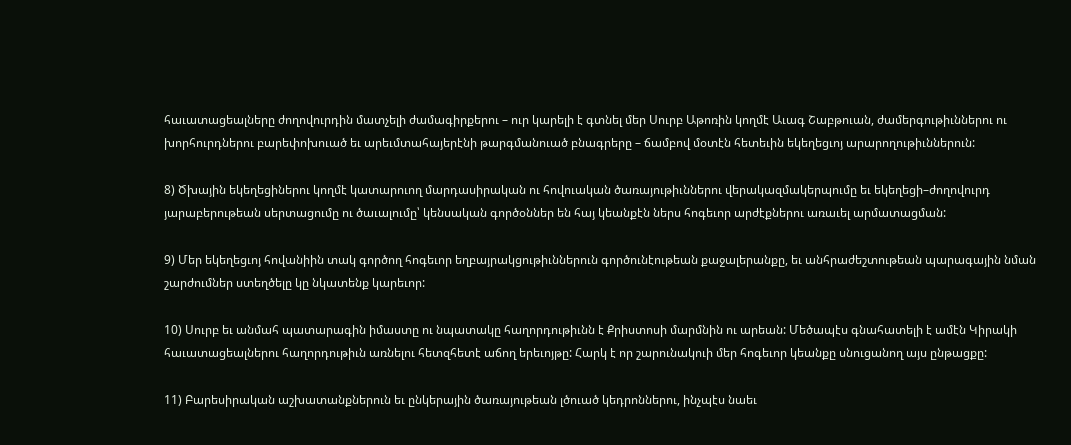հաւատացեալները ժողովուրդին մատչելի ժամագիրքերու – ուր կարելի է գտնել մեր Սուրբ Աթոռին կողմէ Աւագ Շաբթուան, ժամերգութիւններու ու խորհուրդներու բարեփոխուած եւ արեւմտահայերէնի թարգմանուած բնագրերը – ճամբով մօտէն հետեւին եկեղեցւոյ արարողութիւններուն:

8) Ծխային եկեղեցիներու կողմէ կատարուող մարդասիրական ու հովուական ծառայութիւններու վերակազմակերպումը եւ եկեղեցի–ժողովուրդ յարաբերութեան սերտացումը ու ծաւալումը՝ կենսական գործօններ են հայ կեանքէն ներս հոգեւոր արժէքներու առաւել արմատացման:

9) Մեր եկեղեցւոյ հովանիին տակ գործող հոգեւոր եղբայրակցութիւններուն գործունէութեան քաջալերանքը, եւ անհրաժեշտութեան պարագային նման շարժումներ ստեղծելը կը նկատենք կարեւոր:

10) Սուրբ եւ անմահ պատարագին իմաստը ու նպատակը հաղորդութիւնն է Քրիստոսի մարմնին ու արեան: Մեծապէս գնահատելի է ամէն Կիրակի հաւատացեալներու հաղորդութիւն առնելու հետզհետէ աճող երեւոյթը: Հարկ է որ շարունակուի մեր հոգեւոր կեանքը սնուցանող այս ընթացքը:

11) Բարեսիրական աշխատանքներուն եւ ընկերային ծառայութեան լծուած կեդրոններու, ինչպէս նաեւ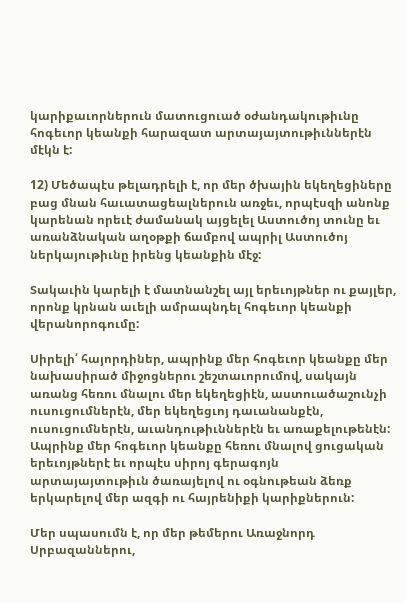կարիքաւորներուն մատուցուած օժանդակութիւնը հոգեւոր կեանքի հարազատ արտայայտութիւններէն մէկն է:

12) Մեծապէս թելադրելի է, որ մեր ծխային եկեղեցիները բաց մնան հաւատացեալներուն առջեւ, որպէսզի անոնք կարենան որեւէ ժամանակ այցելել Աստուծոյ տունը եւ առանձնական աղօթքի ճամբով ապրիլ Աստուծոյ ներկայութիւնը իրենց կեանքին մէջ:

Տակաւին կարելի է մատնանշել այլ երեւոյթներ ու քայլեր, որոնք կրնան աւելի ամրապնդել հոգեւոր կեանքի վերանորոգումը:

Սիրելի՛ հայորդիներ, ապրինք մեր հոգեւոր կեանքը մեր նախասիրած միջոցներու շեշտաւորումով, սակայն առանց հեռու մնալու մեր եկեղեցիէն, աստուածաշունչի ուսուցումներէն, մեր եկեղեցւոյ դաւանանքէն, ուսուցումներէն, աւանդութիւններէն եւ առաքելութենէն: Ապրինք մեր հոգեւոր կեանքը հեռու մնալով ցուցական երեւոյթներէ եւ որպէս սիրոյ գերագոյն արտայայտութիւն ծառայելով ու օգնութեան ձեռք երկարելով մեր ազգի ու հայրենիքի կարիքներուն:

Մեր սպասումն է, որ մեր թեմերու Առաջնորդ Սրբազաններու,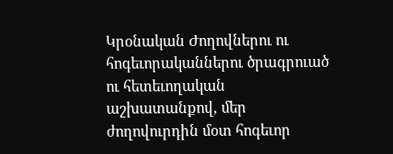Կրօնական Ժողովներու ու հոգեւորականներու ծրագրուած ու հետեւողական աշխատանքով, մեր ժողովուրդին մօտ հոգեւոր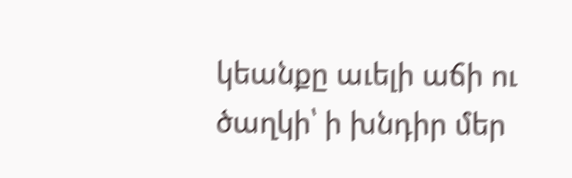կեանքը աւելի աճի ու ծաղկի՝ ի խնդիր մեր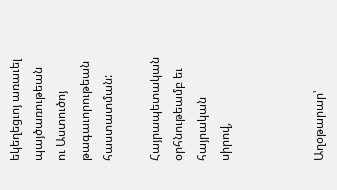եկեղեցւոյ առաւել պայծառութեան ու Աստուծոյ թագաւորութեան հաստատման:

Հայրապետական օրհնութեամբ եւ հայրական սիրով,



Աղօթարար՝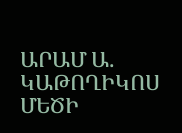ԱՐԱՄ Ա. ԿԱԹՈՂԻԿՈՍ
ՄԵԾԻ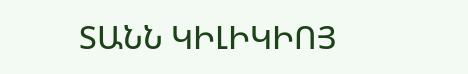ՏԱՆՆ ԿԻԼԻԿԻՈՅ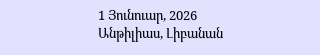1 Յունուար, 2026
Անթիլիաս, Լիբանան